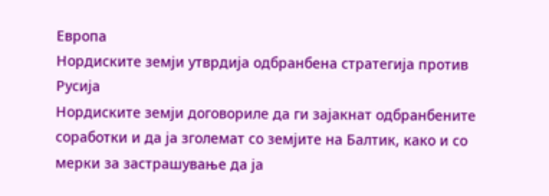Европа
Нордиските земји утврдија одбранбена стратегија против Русија
Нордиските земји договориле да ги зајакнат одбранбените соработки и да ја зголемат со земјите на Балтик, како и со мерки за застрашување да ја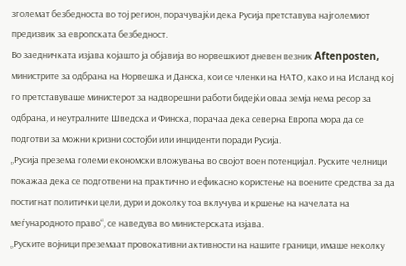зголемат безбедноста во тој регион, порачувајќи дека Русија претставува најголемиот предизвик за европската безбедност.
Во заедничката изјава којашто ја објавија во норвешкиот дневен везник Aftenposten, министрите за одбрана на Норвешка и Данска, кои се членки на НАТО, како и на Исланд кој го претставуваше министерот за надворешни работи бидејќи оваа земја нема ресор за одбрана, и неутралните Шведска и Финска, порачаа дека северна Европа мора да се подготви за можни кризни состојби или инциденти поради Русија.
„Русија презема големи економски вложувања во својот воен потенцијал. Руските челници покажаа дека се подготвени на практично и ефикасно користење на воените средства за да постигнат политички цели, дури и доколку тоа вклучува и кршење на начелата на меѓународното право“, се наведува во министерската изјава.
„Руските војници преземаат провокативни активности на нашите граници, имаше неколку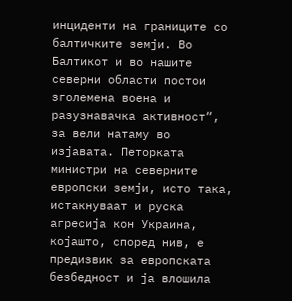инциденти на границите со балтичките земји. Во Балтикот и во нашите северни области постои зголемена воена и разузнавачка активност“, за вели натаму во изјавата. Петорката министри на северните европски земји, исто така, истакнуваат и руска агресија кон Украина, којашто, според нив, е предизвик за европската безбедност и ја влошила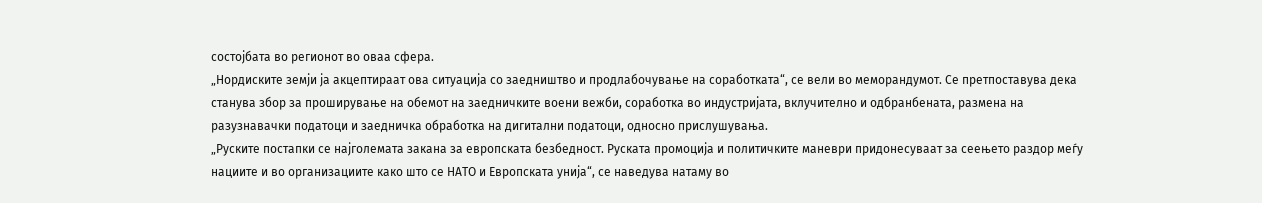состојбата во регионот во оваа сфера.
„Нордиските земји ја акцептираат ова ситуација со заедништво и продлабочување на соработката“, се вели во меморандумот. Се претпоставува дека станува збор за проширување на обемот на заедничките воени вежби, соработка во индустријата, вклучително и одбранбената, размена на разузнавачки податоци и заедничка обработка на дигитални податоци, односно прислушувања.
„Руските постапки се најголемата закана за европската безбедност. Руската промоција и политичките маневри придонесуваат за сеењето раздор меѓу нациите и во организациите како што се НАТО и Европската унија“, се наведува натаму во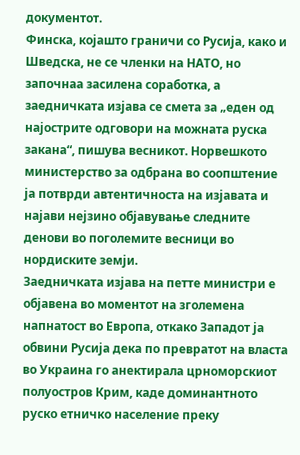документот.
Финска, којашто граничи со Русија, како и Шведска, не се членки на НАТО, но започнаа засилена соработка, а заедничката изјава се смета за „еден од најострите одговори на можната руска закана“, пишува весникот. Норвешкото министерство за одбрана во соопштение ја потврди автентичноста на изјавата и најави нејзино објавување следните денови во поголемите весници во нордиските земји.
Заедничката изјава на петте министри е објавена во моментот на зголемена напнатост во Европа, откако Западот ја обвини Русија дека по превратот на власта во Украина го анектирала црноморскиот полуостров Крим, каде доминантното руско етничко население преку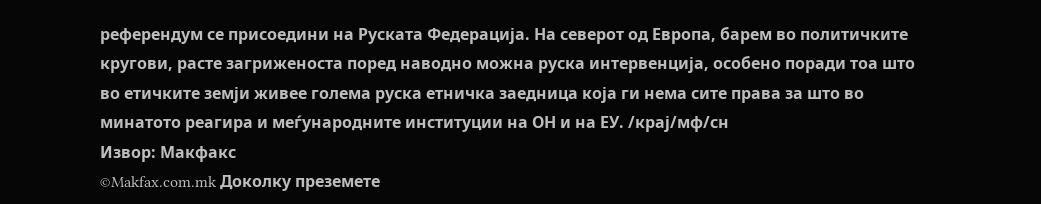референдум се присоедини на Руската Федерација. На северот од Европа, барем во политичките кругови, расте загриженоста поред наводно можна руска интервенција, особено поради тоа што во етичките земји живее голема руска етничка заедница која ги нема сите права за што во минатото реагира и меѓународните институции на ОН и на ЕУ. /крај/мф/сн
Извор: Макфакс
©Makfax.com.mk Доколку преземете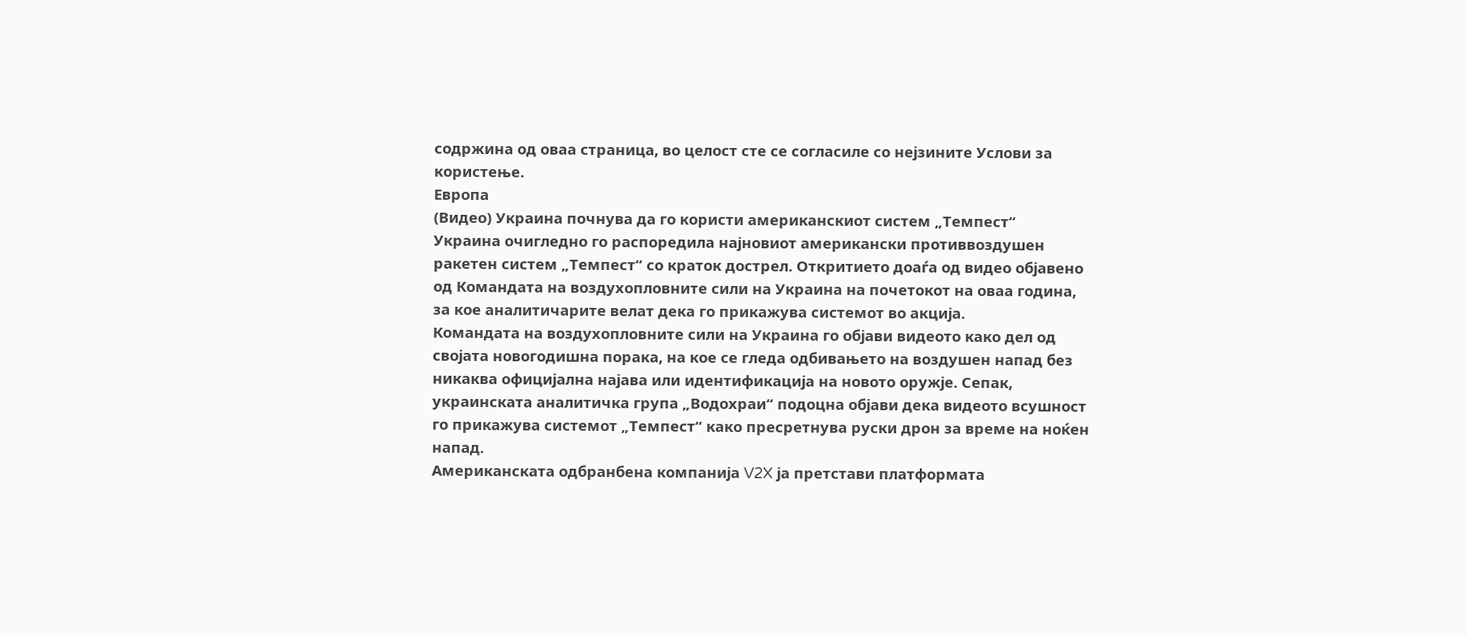содржина од оваа страница, во целост сте се согласиле со нејзините Услови за користење.
Европа
(Видео) Украина почнува да го користи американскиот систем „Темпест“
Украина очигледно го распоредила најновиот американски противвоздушен ракетен систем „Темпест“ со краток дострел. Откритието доаѓа од видео објавено од Командата на воздухопловните сили на Украина на почетокот на оваа година, за кое аналитичарите велат дека го прикажува системот во акција.
Командата на воздухопловните сили на Украина го објави видеото како дел од својата новогодишна порака, на кое се гледа одбивањето на воздушен напад без никаква официјална најава или идентификација на новото оружје. Сепак, украинската аналитичка група „Водохраи“ подоцна објави дека видеото всушност го прикажува системот „Темпест“ како пресретнува руски дрон за време на ноќен напад.
Американската одбранбена компанија V2X ја претстави платформата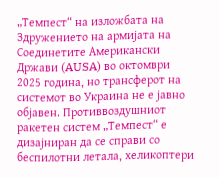„Темпест“ на изложбата на Здружението на армијата на Соединетите Американски Држави (AUSA) во октомври 2025 година, но трансферот на системот во Украина не е јавно објавен. Противвоздушниот ракетен систем „Темпест“ е дизајниран да се справи со беспилотни летала, хеликоптери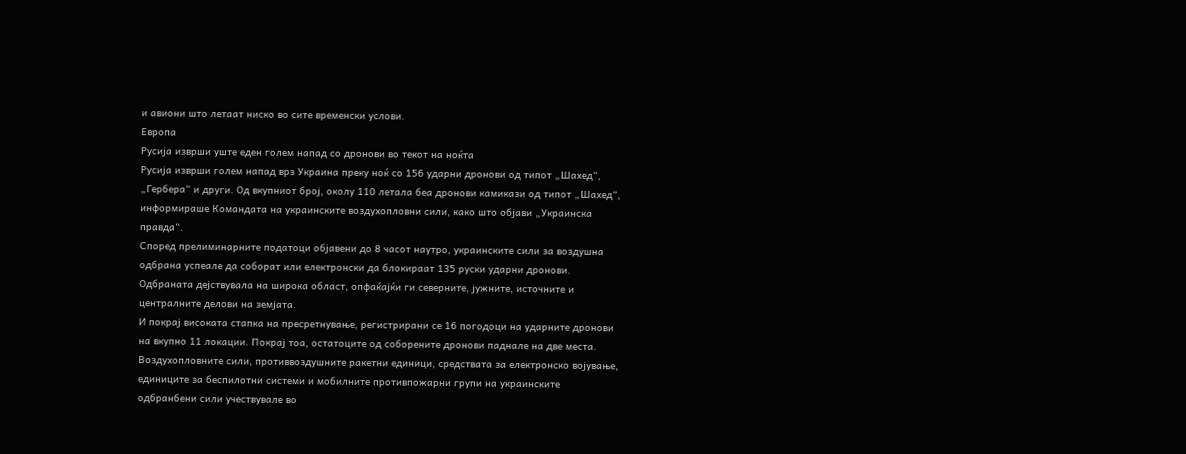и авиони што летаат ниско во сите временски услови.
Европа
Русија изврши уште еден голем напад со дронови во текот на ноќта
Русија изврши голем напад врз Украина преку ноќ со 156 ударни дронови од типот „Шахед“, „Гербера“ и други. Од вкупниот број, околу 110 летала беа дронови камикази од типот „Шахед“, информираше Командата на украинските воздухопловни сили, како што објави „Украинска правда“.
Според прелиминарните податоци објавени до 8 часот наутро, украинските сили за воздушна одбрана успеале да соборат или електронски да блокираат 135 руски ударни дронови. Одбраната дејствувала на широка област, опфаќајќи ги северните, јужните, источните и централните делови на земјата.
И покрај високата стапка на пресретнување, регистрирани се 16 погодоци на ударните дронови на вкупно 11 локации. Покрај тоа, остатоците од соборените дронови паднале на две места.
Воздухопловните сили, противвоздушните ракетни единици, средствата за електронско војување, единиците за беспилотни системи и мобилните противпожарни групи на украинските одбранбени сили учествувале во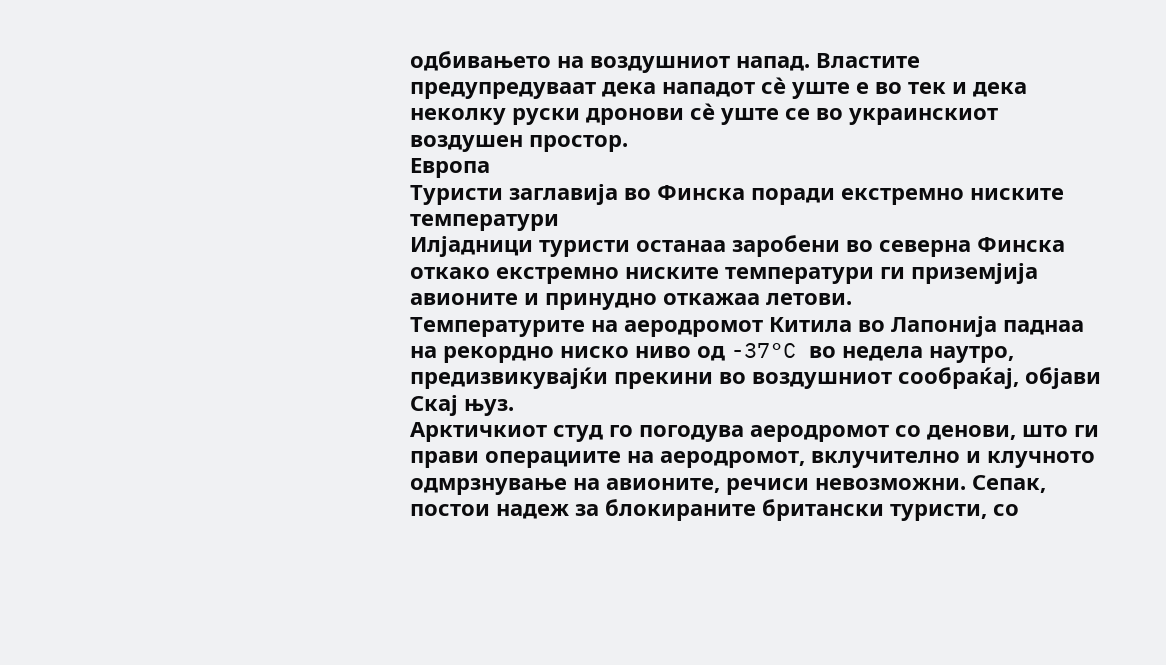одбивањето на воздушниот напад. Властите предупредуваат дека нападот сè уште е во тек и дека неколку руски дронови сè уште се во украинскиот воздушен простор.
Европа
Туристи заглавија во Финска поради екстремно ниските температури
Илјадници туристи останаа заробени во северна Финска откако екстремно ниските температури ги приземјија авионите и принудно откажаа летови.
Температурите на аеродромот Китила во Лапонија паднаа на рекордно ниско ниво од -37°C во недела наутро, предизвикувајќи прекини во воздушниот сообраќај, објави Скај њуз.
Арктичкиот студ го погодува аеродромот со денови, што ги прави операциите на аеродромот, вклучително и клучното одмрзнување на авионите, речиси невозможни. Сепак, постои надеж за блокираните британски туристи, со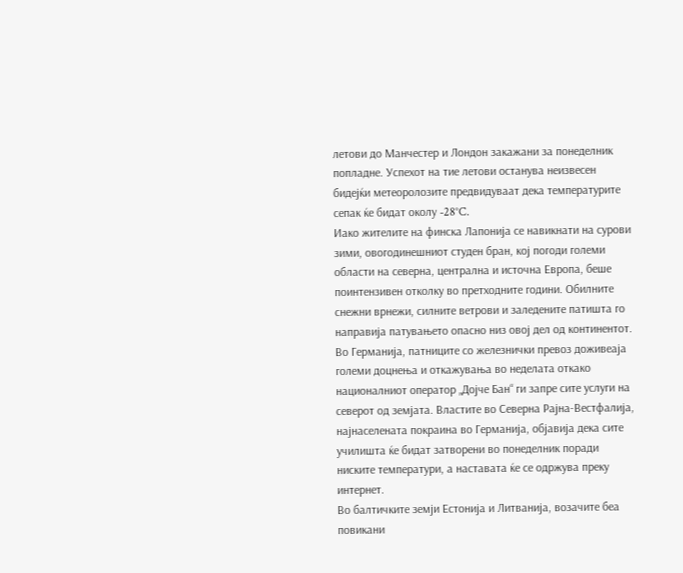летови до Манчестер и Лондон закажани за понеделник попладне. Успехот на тие летови останува неизвесен бидејќи метеоролозите предвидуваат дека температурите сепак ќе бидат околу -28°C.
Иако жителите на финска Лапонија се навикнати на сурови зими, овогодинешниот студен бран, кој погоди големи области на северна, централна и источна Европа, беше поинтензивен отколку во претходните години. Обилните снежни врнежи, силните ветрови и заледените патишта го направија патувањето опасно низ овој дел од континентот.
Во Германија, патниците со железнички превоз доживеаја големи доцнења и откажувања во неделата откако националниот оператор „Дојче Бан“ ги запре сите услуги на северот од земјата. Властите во Северна Рајна-Вестфалија, најнаселената покраина во Германија, објавија дека сите училишта ќе бидат затворени во понеделник поради ниските температури, а наставата ќе се одржува преку интернет.
Во балтичките земји Естонија и Литванија, возачите беа повикани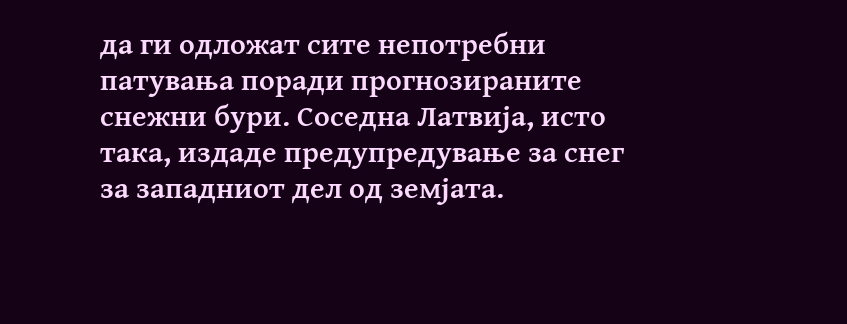да ги одложат сите непотребни патувања поради прогнозираните снежни бури. Соседна Латвија, исто така, издаде предупредување за снег за западниот дел од земјата.